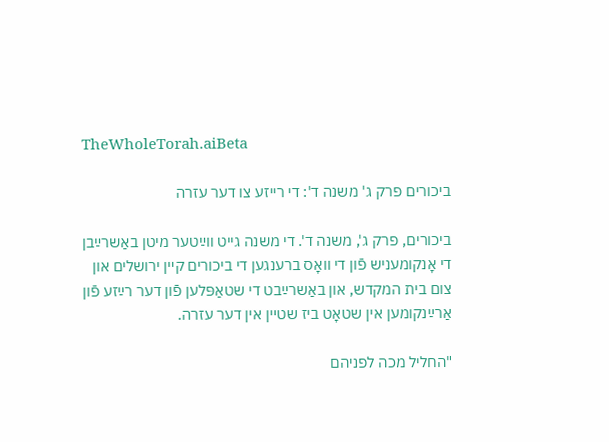TheWholeTorah.aiBeta

ביכורים פרק ג' משנה ד': די רייזע צו דער עזרה

ביכורים, פרק ג', משנה ד'. די משנה גייט װײַטער מיטן באַשרײַבן די אָנקומעניש פֿון די װאָס ברענגען די ביכורים קײן ירושלים און צום בית המקדש, און באַשרײַבט די שטאַפּלען פֿון דער רײַזע פֿון אַרײַנקומען אין שטאָט ביז שטײן אין דער עזרה.

"החליל מכה לפניהם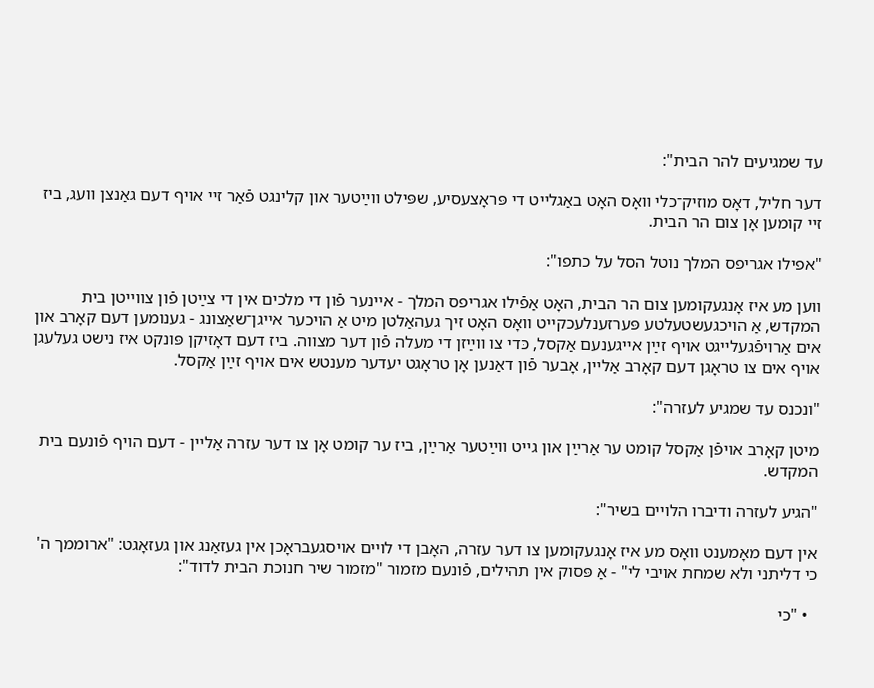עד שמגיעים להר הבית":

דער חליל, דאָס מוזיק־כלי װאָס האָט באַגלײט די פּראָצעסיע, שפּילט װײַטער און קלינגט פֿאַר זײ אױף דעם גאַנצן װעג, ביז זײ קומען אָן צום הר הבית.

"אפילו אגריפס המלך נוטל הסל על כתפו":

װען מע איז אָנגעקומען צום הר הבית, האָט אַפֿילו אגריפס המלך - אײנער פֿון די מלכים אין די צײַטן פֿון צװײטן בית המקדש, אַ הױכגעשטעלטע פּערזענלעכקײט װאָס האָט זיך געהאַלטן מיט אַ הױכער אײגן־שאַצונג - גענומען דעם קאָרב און אים אַרױפֿגעלײגט אױף זײַן אײגענעם אַקסל, כּדי צו װײַזן די מעלה פֿון דער מצווה. ביז דעם דאָזיקן פּונקט איז נישט געלעגן אױף אים צו טראָגן דעם קאָרב אַלײן, אָבער פֿון דאַנען אָן טראָגט יעדער מענטש אים אױף זײַן אַקסל.

"ונכנס עד שמגיע לעזרה":

מיטן קאָרב אױפֿן אַקסל קומט ער אַרײַן און גײט װײַטער אַרײַן, ביז ער קומט אָן צו דער עזרה אַלײן - דעם הױף פֿונעם בית המקדש.

"הגיע לעזרה ודיברו הלויים בשיר":

אין דעם מאָמענט װאָס מע איז אָנגעקומען צו דער עזרה, האָבן די לויים אױסגעבראָכן אין געזאַנג און געזאָגט: "ארוממך ה' כי דליתני ולא שמחת אויבי לי" - אַ פּסוק אין תהילים, פֿונעם מזמור "מזמור שיר חנוכת הבית לדוד":

  • "כי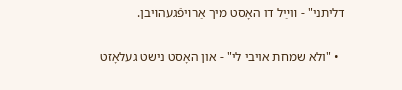דליתני" - װײַל דו האָסט מיך אַרױפֿגעהױבן.

  • "ולא שמחת אויבי לי" - און האָסט נישט געלאָזט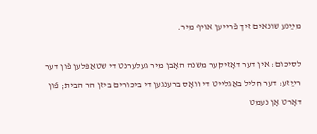מײַנע שונאים זיך פֿרײען אױף מיר.

לסיכום: אין דער דאָזיקער משנה האָבן מיר געלערנט די שטאַפּלען פֿון דער רײַזע: דער חליל באַגלײט די װאָס ברענגען די ביכורים ביזן הר הבית; פֿון דאָרט אָן נעמט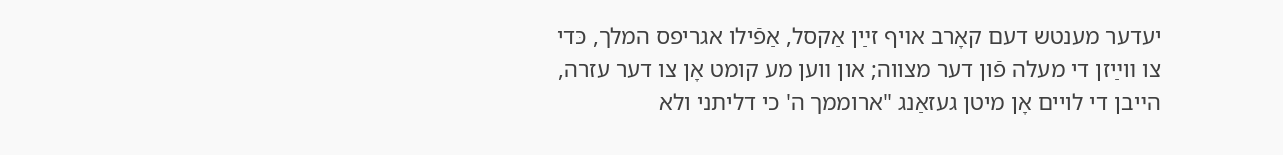יעדער מענטש דעם קאָרב אױף זײַן אַקסל, אַפֿילו אגריפס המלך, כּדי צו װײַזן די מעלה פֿון דער מצווה; און װען מע קומט אָן צו דער עזרה, הײבן די לויים אָן מיטן געזאַנג "ארוממך ה' כי דליתני ולא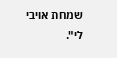שמחת אויבי לי".